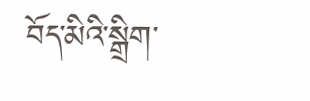བོད་མིའི་སྒྲིག་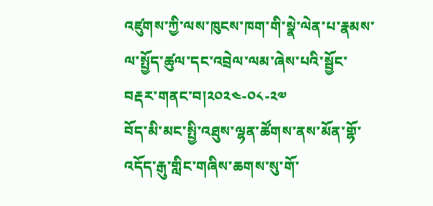འཛུགས་ཀྱི་ལས་ཁུངས་ཁག་གི་སྣེ་ལེན་པ་རྣམས་ལ་སྤྱོད་ཚུལ་དང་འབྲེལ་ལམ་ཞེས་པའི་སྦྱོང་བརྡར་གནང་བ།༢༠༢༤-༠༨-༢༧
བོད་མི་མང་སྤྱི་འཐུས་ལྷན་ཚོགས་ནས་མོན་གྷོ་འདོད་རྒུ་གླིང་གཞིས་ཆགས་སུ་གོ་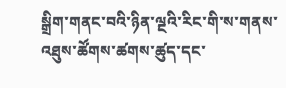སྒྲིག་གནང་བའི་ཉིན་ལྔའི་རིང་གི་ས་གནས་འཐུས་ཚོགས་ཚགས་ཚུད་དང་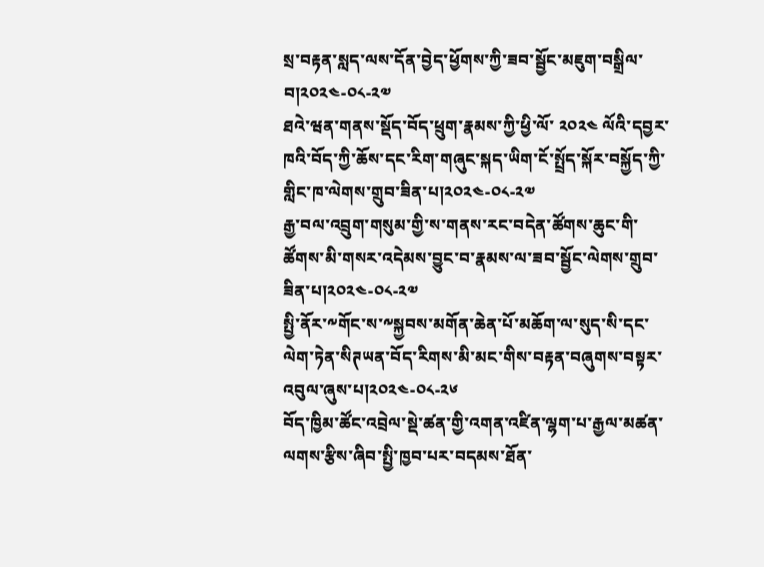སྲ་བརྟན་སླད་ལས་དོན་བྱེད་ཕྱོགས་ཀྱི་ཟབ་སྦྱོང་མཇུག་བསྒྲིལ་བ།༢༠༢༤-༠༨-༢༧
ཐའེ་ཝན་གནས་སྡོད་བོད་ཕྲུག་རྣམས་ཀྱི་ཕྱི་ལོ་ ༢༠༢༤ ལོའི་དབྱར་ཁའི་བོད་ཀྱི་ཆོས་དང་རིག་གཞུང་སྐད་ཡིག་ངོ་སྤྲོད་སྐོར་བསྐྱོད་ཀྱི་གླིང་ཁ་ལེགས་གྲུབ་ཟིན་པ།༢༠༢༤-༠༨-༢༧
རྒྱ་བལ་འབྲུག་གསུམ་གྱི་ས་གནས་རང་བདེན་ཚོགས་ཆུང་གི་ཚོགས་མི་གསར་འདེམས་བྱུང་བ་རྣམས་ལ་ཟབ་སྦྱོང་ལེགས་གྲུབ་ཟིན་པ།༢༠༢༤-༠༨-༢༧
སྤྱི་ནོར་༸གོང་ས་༸སྐྱབས་མགོན་ཆེན་པོ་མཆོག་ལ་སུད་སི་དང་ལེག་ཏེན་སིཊཡན་བོད་རིགས་མི་མང་གིས་བརྟན་བཞུགས་བསྟར་འབུལ་ཞུས་པ།༢༠༢༤-༠༨-༢༦
བོད་ཁྱིམ་ཚོང་འབྲེལ་སྡེ་ཚན་གྱི་འགན་འཛིན་ལྷག་པ་རྒྱལ་མཚན་ལགས་རྩིས་ཞིབ་སྤྱི་ཁྱབ་པར་བདམས་ཐོན་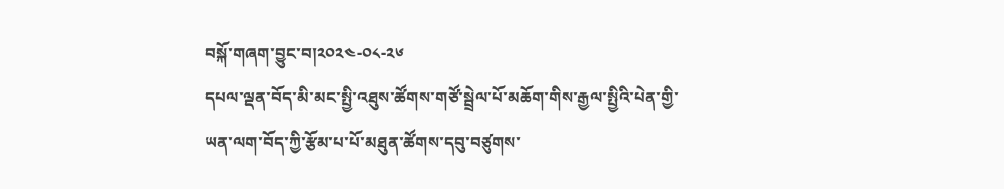བསྐོ་གཞག་བྱུང་བ།༢༠༢༤-༠༨-༢༦
དཔལ་ལྡན་བོད་མི་མང་སྤྱི་འཐུས་ཚོགས་གཙོ་སྦྲེལ་པོ་མཆོག་གིས་རྒྱལ་སྤྱིའི་པེན་གྱི་ཡན་ལག་བོད་ཀྱི་རྩོམ་པ་པོ་མཐུན་ཚོགས་དབུ་བཙུགས་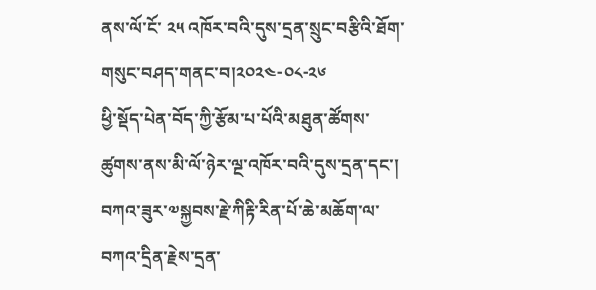ནས་ལོ་ངོ་ ༢༥ འཁོར་བའི་དུས་དྲན་སྲུང་བརྩིའི་ཐོག་གསུང་བཤད་གནང་བ།༢༠༢༤-༠༨-༢༦
ཕྱི་སྡོད་པེན་བོད་ཀྱི་རྩོམ་པ་པོའི་མཐུན་ཚོགས་ཚུགས་ནས་མི་ལོ་ཉེར་ལྔ་འཁོར་བའི་དུས་དྲན་དང་། བཀའ་ཟུར་༧སྐྱབས་རྗེ་ཀིརྟི་རིན་པོ་ཆེ་མཆོག་ལ་བཀའ་དྲིན་རྗེས་དྲན་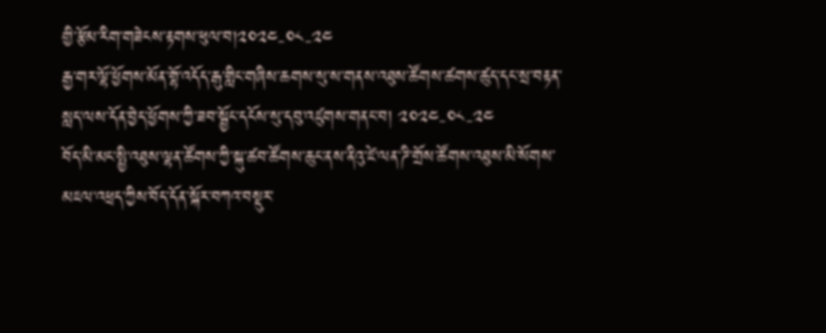གྱི་རྩོམ་རིག་གཟེངས་རྟགས་ཕུལ་བ།༢༠༢༤-༠༨-༢༤
རྒྱ་གར་ལྷོ་ཕྱོགས་མོན་གྷོ་འདོད་རྒུ་གླིང་གཞིས་ཆགས་སུ་ས་གནས་འཐུས་ཚོགས་ཚགས་ཚུད་དང་སྲ་བརྟན་སླད་ལས་དོན་བྱེད་ཕྱོགས་ཀྱི་ཟབ་སྦྱོང་དངོས་སུ་དབུ་འཛུགས་གནང་བ། ༢༠༢༤-༠༨-༢༤
བོད་མི་མང་སྤྱི་འཐུས་ལྷན་ཚོགས་ཀྱི་སྐུ་ཚབ་ཚོགས་ཆུང་ནས་ནིའུ་ཛེ་ལན་ཌི་གྲོས་ཚོགས་འཐུས་མི་སོགས་མཇལ་འཕྲད་ཀྱིས་བོད་དོན་སྐོར་བཀའ་བསྡུར་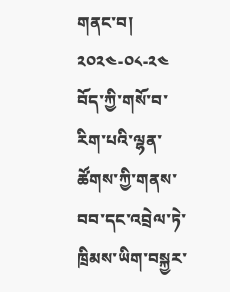གནང་བ། ༢༠༢༤-༠༨-༢༤
བོད་ཀྱི་གསོ་བ་རིག་པའི་ལྷན་ཚོགས་ཀྱི་གནས་བབ་དང་འབྲེལ་ཏེ་ཁྲིམས་ཡིག་བསྐྱར་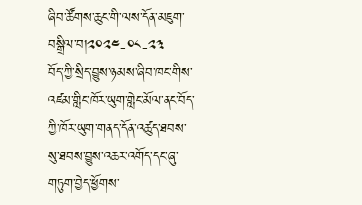ཞིབ་ཚོགས་ཆུང་གི་ལས་དོན་མཇུག་བསྒྲིལ་བ།༢༠༢༤-༠༨-༢༣
བོད་ཀྱི་སྲིད་བྱུས་ཉམས་ཞིབ་ཁང་གིས་འཛམ་གླིང་ཁོར་ཡུག་གླེང་མོལ་ནང་བོད་ཀྱི་ཁོར་ཡུག་གནད་དོན་འཚུད་ཐབས་སུ་ཐབས་བྱུས་འཆར་འགོད་དང་ཞུ་གཏུག་བྱེད་ཕྱོགས་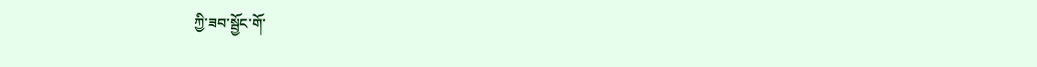ཀྱི་ཟབ་སྦྱོང་གོ་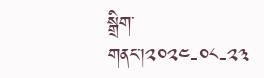སྒྲིག་གནང་།༢༠༢༤-༠༨-༢༣